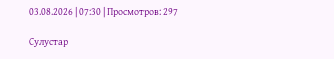03.08.2026 | 07:30 | Просмотров: 297

Сулустар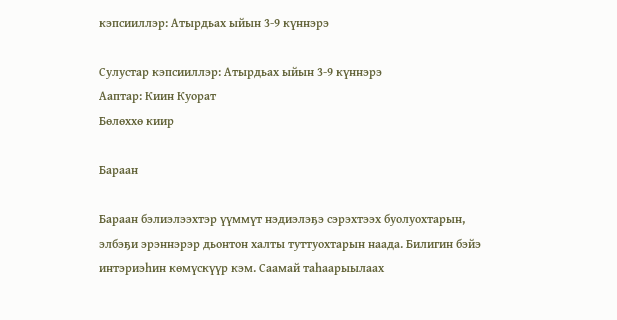кэпсииллэр: Атырдьах ыйын 3-9 күннэрэ

Сулустар кэпсииллэр: Атырдьах ыйын 3-9 күннэрэ
Ааптар: Киин Куорат
Бөлөххө киир

Бараан

Бараан бэлиэлээхтэр үүммүт нэдиэлэҕэ сэрэхтээх буолуохтарын, элбэҕи эрэннэрэр дьонтон халты туттуохтарын наада. Билигин бэйэ интэриэһин көмүскүүр кэм. Саамай таһаарыылаах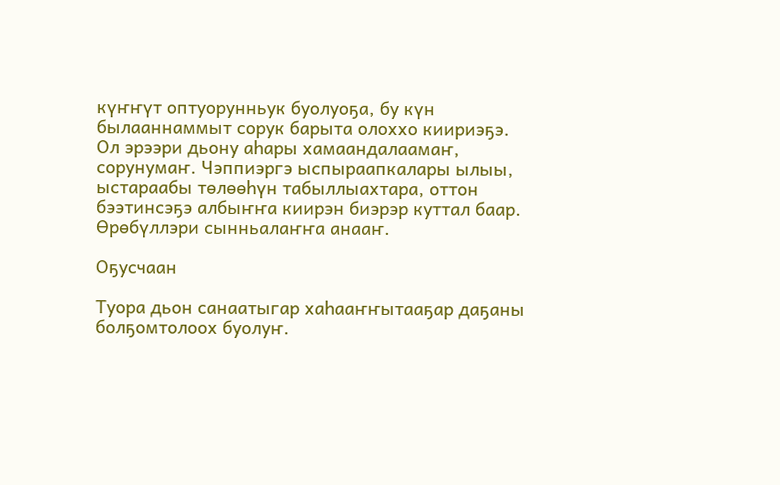күҥҥүт оптуорунньук буолуоҕа, бу күн былааннаммыт сорук барыта олоххо киириэҕэ. Ол эрээри дьону аһары хамаандалаамаҥ, сорунумаҥ. Чэппиэргэ ыспыраапкалары ылыы, ыстараабы төлөөһүн табыллыахтара, оттон бээтинсэҕэ албыҥҥа киирэн биэрэр куттал баар. Өрөбүллэри сынньалаҥҥа анааҥ.

Оҕусчаан

Туора дьон санаатыгар хаһааҥҥытааҕар даҕаны болҕомтолоох буолуҥ.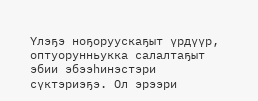Үлэҕэ ноҕоруускаҕыт үрдүүр, оптуорунньукка салалтаҕыт эбии эбээһинэстэри сүктэриэҕэ. Ол эрээри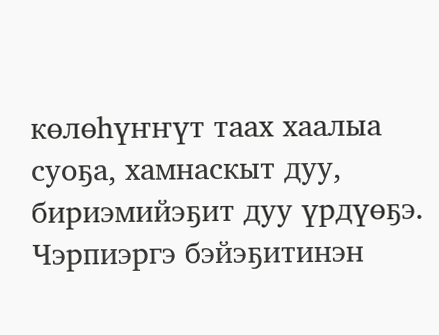көлөһүҥҥүт таах хаалыа суоҕа, хамнаскыт дуу, бириэмийэҕит дуу үрдүөҕэ. Чэрпиэргэ бэйэҕитинэн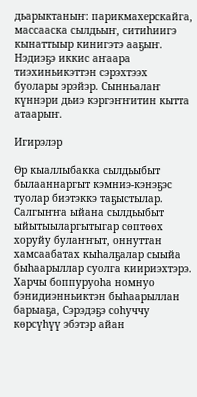дьарыктаныҥ: парикмахерскайга, массааска сылдьыҥ, ситиһиигэ кынаттыыр кинигэтэ ааҕыҥ. Нэдиэҕэ иккис аҥаара тиэхиньикэттэн сэрэхтээх буолары эрэйэр. Сынньалаҥ күннэри дьиэ кэргэҥҥитин кытта атаарыҥ.

Игирэлэр

Өр кыаллыбакка сылдьыбыт былааннаргыт кэмниэ-кэнэҕэс туолар биэтэккэ таҕыстылар. Салгыҥҥа ыйана сылдьыбыт ыйытыыларгытыгар сөптөөх хоруйу булаҥҥыт, оннуттан хамсаабатах кыһалҕалар сыыйа быһаарыллар суолга киириэхтэрэ. Харчы боппуруоһа номнуо бэнидиэнньиктэн быһаарыллан барыаҕа, Сэрэдэҕэ соһуччу көрсүһүү эбэтэр айан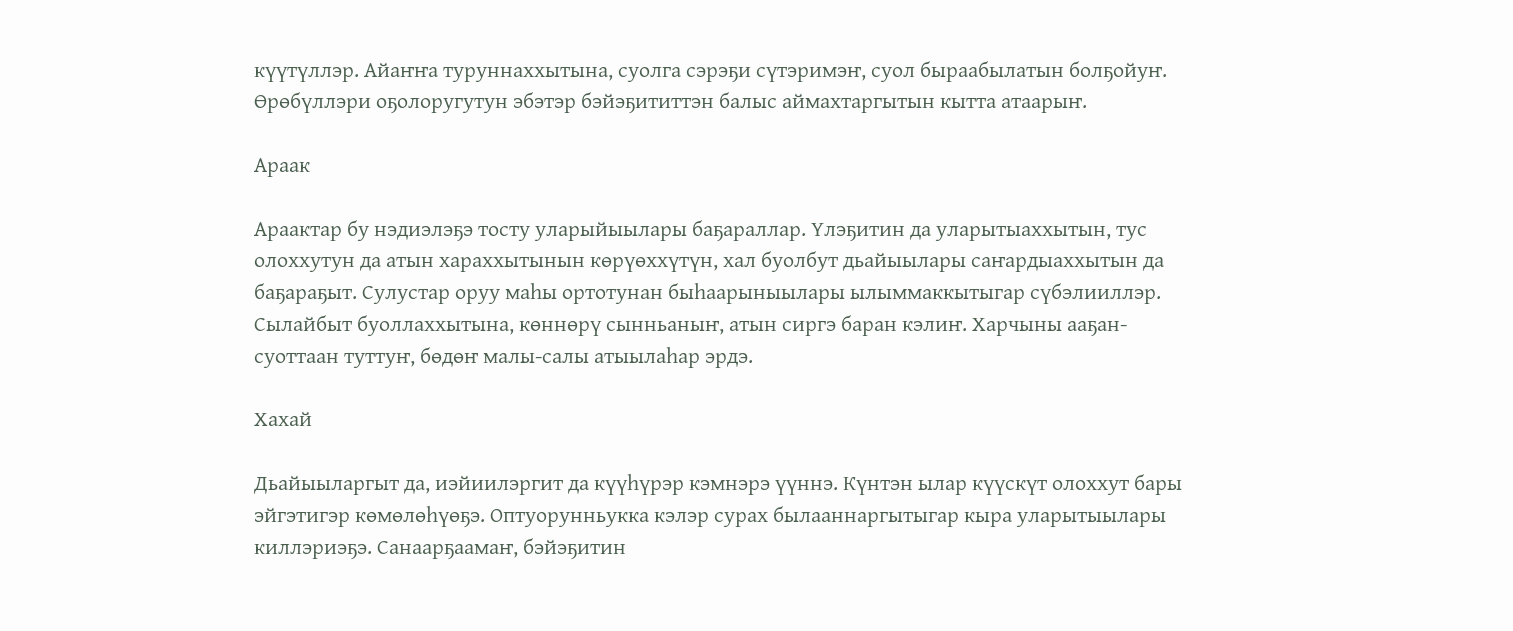күүтүллэр. Айаҥҥа туруннаххытына, суолга сэрэҕи сүтэримэҥ, суол быраабылатын болҕойуҥ. Өрөбүллэри оҕолоругутун эбэтэр бэйэҕититтэн балыс аймахтаргытын кытта атаарыҥ.

Араак

Араактар бу нэдиэлэҕэ тосту уларыйыылары баҕараллар. Үлэҕитин да уларытыаххытын, тус олоххутун да атын хараххытынын көрүөххүтүн, хал буолбут дьайыылары саҥардыаххытын да баҕараҕыт. Сулустар оруу маһы ортотунан быһаарыныылары ылыммаккытыгар сүбэлииллэр. Сылайбыт буоллаххытына, көннөрү сынньаныҥ, атын сиргэ баран кэлиҥ. Харчыны ааҕан-суоттаан туттуҥ, бөдөҥ малы-салы атыылаһар эрдэ.

Хахай

Дьайыыларгыт да, иэйиилэргит да күүһүрэр кэмнэрэ үүннэ. Күнтэн ылар күүскүт олоххут бары эйгэтигэр көмөлөһүөҕэ. Оптуорунньукка кэлэр сурах былааннаргытыгар кыра уларытыылары киллэриэҕэ. Санаарҕаамаҥ, бэйэҕитин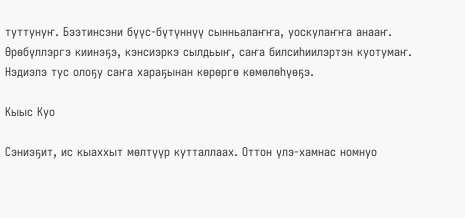туттунуҥ. Бээтинсэни бүүс-бүтүннүү сынньалаҥҥа, уоскулаҥҥа анааҥ. Өрөбүллэргэ киинэҕэ, кэнсиэркэ сылдьыҥ, саҥа билсиһиилэртэн куотумаҥ. Нэдиэлэ тус олоҕу саҥа хараҕынан көрөргө көмөлөһүөҕэ.

Кыыс Куо

Сэниэҕит, ис кыаххыт мөлтүүр кутталлаах. Оттон үлэ-хамнас номнуо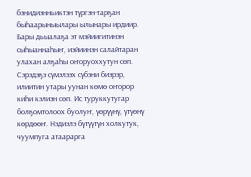бэнидиэнньиктэн түргэн-тарҕан быһаарыныылары ылынары ирдиир. Бары дьыалаҕа эт мэйиигитинэн сыһыаннаһыҥ, иэйиинэн салайтаран улахан алҕаһы оҥоруоххутун сөп. Сэрэдэҕэ сүмэлээх сүбэни биэрэр, илиитин утары уунан көмө оҥорор киһи кэлиэн сөп. Ис туруккутугар болҕомтолоох буолуҥ, үөрүүнү, үтүөнү көрдөөҥ. Нэдиэлэ бүтүүтүн холкутук, чуумпуга атаарарга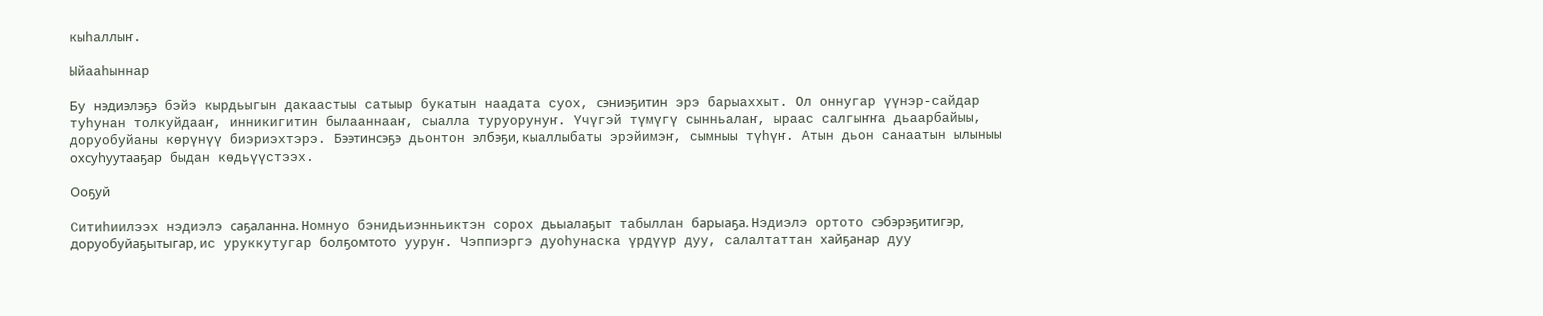кыһаллыҥ.

Ыйааһыннар

Бу нэдиэлэҕэ бэйэ кырдьыгын дакаастыы сатыыр букатын наадата суох, сэниэҕитин эрэ барыаххыт. Ол оннугар үүнэр-сайдар туһунан толкуйдааҥ, инникигитин былааннааҥ, сыалла туруорунуҥ. Үчүгэй түмүгү сынньалаҥ, ыраас салгыҥҥа дьаарбайыы, доруобуйаны көрүнүү биэриэхтэрэ. Бээтинсэҕэ дьонтон элбэҕи, кыаллыбаты эрэйимэҥ, сымныы түһүҥ. Атын дьон санаатын ылыныы охсуһуутааҕар быдан көдьүүстээх.

Ооҕуй

Ситиһиилээх нэдиэлэ саҕаланна. Номнуо бэнидьиэнньиктэн сорох дьыалаҕыт табыллан барыаҕа. Нэдиэлэ ортото сэбэрэҕитигэр, доруобуйаҕытыгар, ис уруккутугар болҕомтото ууруҥ. Чэппиэргэ дуоһунаска үрдүүр дуу, салалтаттан хайҕанар дуу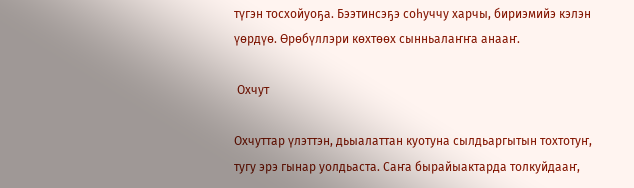түгэн тосхойуоҕа. Бээтинсэҕэ соһуччу харчы, бириэмийэ кэлэн үөрдүө. Өрөбүллэри көхтөөх сынньалаҥҥа анааҥ.

 Охчут

Охчуттар үлэттэн, дьыалаттан куотуна сылдьаргытын тохтотуҥ, тугу эрэ гынар уолдьаста. Саҥа бырайыактарда толкуйдааҥ,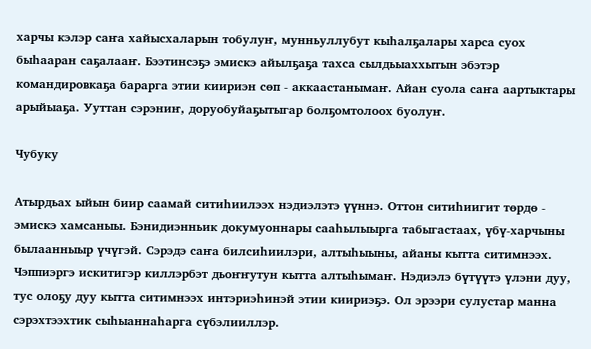харчы кэлэр саҥа хайысхаларын тобулуҥ, мунньуллубут кыһалҕалары харса суох быһааран саҕалааҥ. Бээтинсэҕэ эмискэ айылҕаҕа тахса сылдьыаххытын эбэтэр командировкаҕа барарга этии киириэн сөп - аккаастанымаҥ. Айан суола саҥа аартыктары арыйыаҕа. Ууттан сэрэниҥ, доруобуйаҕытыгар болҕомтолоох буолуҥ.

Чубуку

Атырдьах ыйын биир саамай ситиһиилээх нэдиэлэтэ үүннэ. Оттон ситиһиигит төрдө - эмискэ хамсаныы. Бэнидиэнньик докумуоннары сааһылыырга табыгастаах, үбү-харчыны былаанныыр үчүгэй. Сэрэдэ саҥа билсиһиилэри, алтыһыыны, айаны кытта ситимнээх. Чэппиэргэ искитигэр киллэрбэт дьоҥҥутун кытта алтыһымаҥ. Нэдиэлэ бүтүүтэ үлэни дуу, тус олоҕу дуу кытта ситимнээх интэриэһинэй этии киириэҕэ. Ол эрээри сулустар манна сэрэхтээхтик сыһыаннаһарга сүбэлииллэр.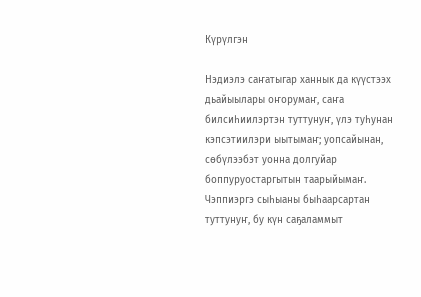Күрүлгэн

Нэдиэлэ саҥатыгар ханнык да күүстээх дьайыылары оҥорумаҥ, саҥа билсиһиилэртэн туттунуҥ, үлэ туһунан кэпсэтиилэри ыытымаҥ; уопсайынан, сөбүлээбэт уонна долгуйар боппуруостаргытын таарыйымаҥ. Чэппиэргэ сыһыаны быһаарсартан туттунуҥ, бу күн саҕаламмыт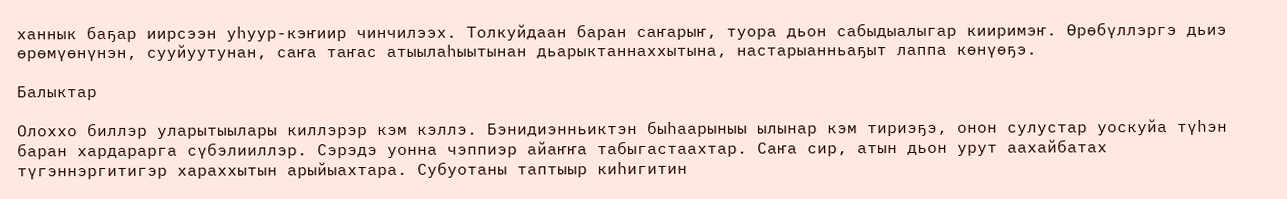ханнык баҕар иирсээн уһуур-кэҥиир чинчилээх. Толкуйдаан баран саҥарыҥ, туора дьон сабыдыалыгар кииримэҥ. Өрөбүллэргэ дьиэ өрөмүөнүнэн, сууйуутунан, саҥа таҥас атыылаһыытынан дьарыктаннаххытына, настарыанньаҕыт лаппа көнүөҕэ.

Балыктар

Олоххо биллэр уларытыылары киллэрэр кэм кэллэ. Бэнидиэнньиктэн быһаарыныы ылынар кэм тириэҕэ, онон сулустар уоскуйа түһэн баран хардарарга сүбэлииллэр. Сэрэдэ уонна чэппиэр айаҥҥа табыгастаахтар. Саҥа сир, атын дьон урут аахайбатах түгэннэргитигэр хараххытын арыйыахтара. Субуотаны таптыыр киһигитин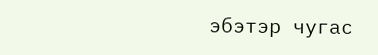эбэтэр чугас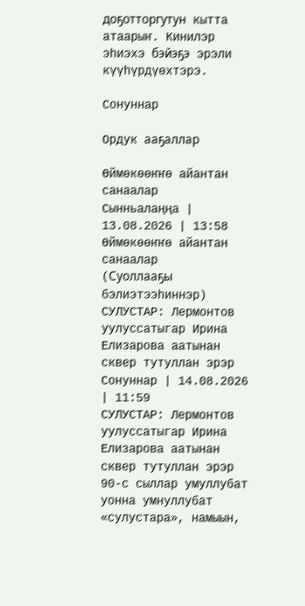доҕотторгутун кытта атаарыҥ. Кинилэр эһиэхэ бэйэҕэ эрэли күүһүрдүөхтэрэ.

Сонуннар

Ордук ааҕаллар

Өймөкөөҥҥө айантан санаалар
Сынньалаңңа | 13.08.2026 | 13:58
Өймөкөөҥҥө айантан санаалар
(Суоллааҕы бэлиэтээһиннэр)
СУЛУСТАР: Лермонтов уулуссатыгар Ирина Елизарова аатынан сквер тутуллан эрэр
Сонуннар | 14.08.2026 | 11:59
СУЛУСТАР: Лермонтов уулуссатыгар Ирина Елизарова аатынан сквер тутуллан эрэр
90-с сыллар умуллубат уонна умнуллубат «сулустара», намыын,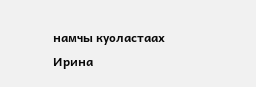намчы куоластаах Ирина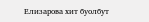Елизарова хит буолбут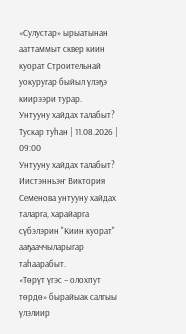«Сулустар» ырыатынан ааттаммыт сквер киин куорат Строительнай уокуругар быйыл үлэҕэ киирээри турар.
Унтууну хайдах талабыт?
Тускар туһан | 11.08.2026 | 09:00
Унтууну хайдах талабыт?
Иистэнньэҥ Виктория Семенова унтууну хайдах таларга, харайарга сүбэлэрин "Киин куорат" ааҕааччыларыгар таһаарабыт.
«Төрүт үгэс – олохпут төрдө» бырайыак салгыы үлэлиир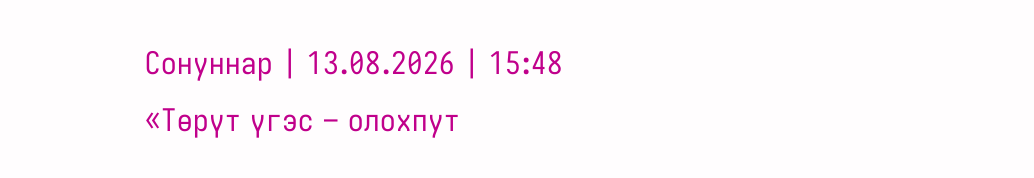Сонуннар | 13.08.2026 | 15:48
«Төрүт үгэс – олохпут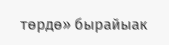төрдө» бырайыак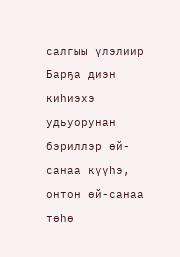салгыы үлэлиир
Барҕа диэн киһиэхэ удьуорунан бэриллэр өй-санаа күүһэ, онтон өй-санаа төһө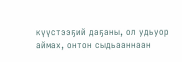күүстээҕий даҕаны, ол удьуор аймах, онтон сыдьааннаан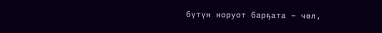бүтүн норуот барҕата – чөл,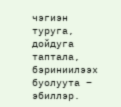чэгиэн туруга, дойдуга таптала, бэриниилээх буолуута –  эбиллэр.